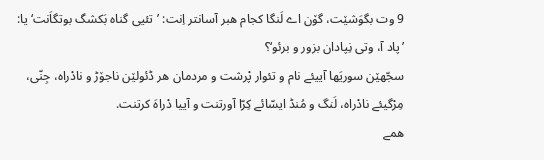9 وت بگوَشێت، گۆن اے لَنگا کجام هبر آسانتر اِنت: ’تئیی گناه بَکشگ بوتگاَنت‘ یا: ’پاد آ، وتی نِپادان بزور و برئو‘؟
سجّهێن سوریَها آییئے نام و تئوار پْرشت و مردمان هر ڈئولێن ناجۆڑ و نادْراه، جِنّی، مِرْگیئے نادْراه، لَنگ و مُنڈ ایسّائے کِرّا آورتنت و آییا دْراهَ کرتنت.
همے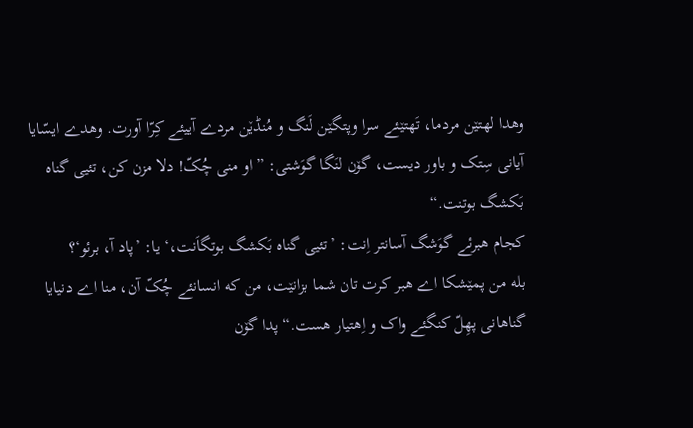وهدا لهتێن مردما، تَهتێئے سرا وپتگێن لَنگ و مُنڈێن مردے آییئے کِرّا آورت. وهدے ایسّایا آیانی سِتک و باور دیست، گۆن لنَگا گوَشتی: ”او منی چُکّ! دلا مزن کن، تئیی گناه بَکشگ بوتنت.“
کجام هبرئے گوَشگ آسانتر اِنت: ’تئیی گناه بَکشگ بوتگاَنت،‘ یا: ’پاد آ، برئو‘؟
بله من پمێشکا اے هبر کرت تان شما بزانێت، من که انسانئے چُکّ آن، منا اے دنیایا گناهانی پهِلّ کنگئے واک و اِهتیار هست.“ پدا گۆن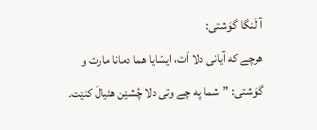آ لَنگا گوَشتی:
هرچے که آیانی دلا اَت، ایسّایا هما دمانا مارت و گوَشتی: ”شما په چے وتی دلا چُشێن هئیالَ کنێت.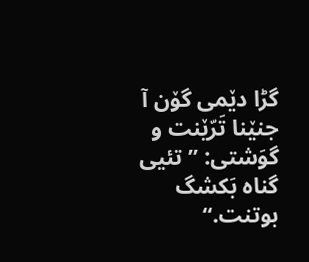گڑا دێمی گۆن آ جنێنا تَرّێنت و گوَشتی: ”تئیی گناه بَکشگ بوتنت.“